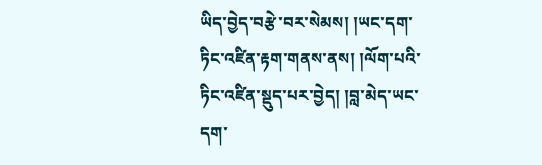ཡིད་བྱེད་བརྩེ་བར་སེམས། །ཡང་དག་ཏིང་འཛིན་རྟག་གནས་ནས། །ལོག་པའི་ཏིང་འཛིན་སྡུད་པར་བྱེད། །བླ་མེད་ཡང་དག་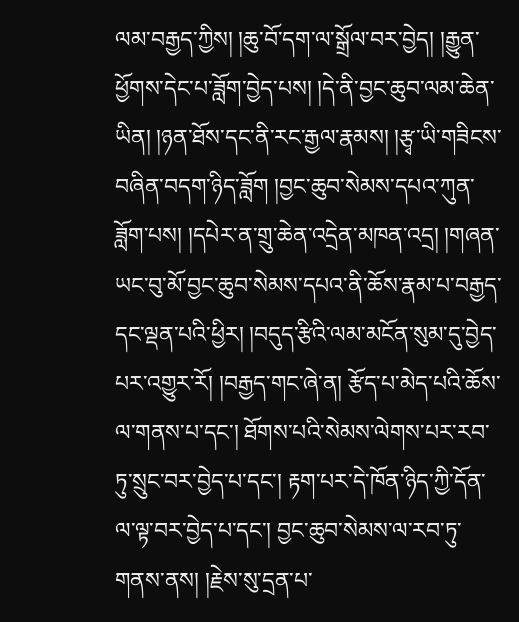ལམ་བརྒྱད་ཀྱིས། །ཆུ་བོ་དག་ལ་སྒྲོལ་བར་བྱེད། །རྒྱུན་ཕྱོགས་དེང་པ་ཟློག་བྱེད་པས། །དེ་ནི་བྱང་ཆུབ་ལམ་ཆེན་ཡིན། །ཉན་ཐོས་དང་ནི་རང་རྒྱལ་རྣམས། །རྩྭ་ཡི་གཟིངས་བཞིན་བདག་ཉིད་ཟློག །བྱང་ཆུབ་སེམས་དཔའ་ཀུན་ཟློག་པས། །དཔེར་ན་གྲུ་ཆེན་འདྲེན་མཁན་འདྲ། །གཞན་ཡང་བུ་མོ་བྱང་ཆུབ་སེམས་དཔའ་ནི་ཆོས་རྣམ་པ་བརྒྱད་དང་ལྡན་པའི་ཕྱིར། །བདུད་རྩིའི་ལམ་མངོན་སུམ་དུ་བྱེད་པར་འགྱུར་རོ། །བརྒྱད་གང་ཞེ་ན། རྩོད་པ་མེད་པའི་ཆོས་ལ་གནས་པ་དང་། ཐོགས་པའི་སེམས་ལེགས་པར་རབ་ཏུ་སྲུང་བར་བྱེད་པ་དང་། རྟག་པར་དེ་ཁོན་ཉིད་ཀྱི་དོན་ལ་ལྟ་བར་བྱེད་པ་དང་། བྱང་ཆུབ་སེམས་ལ་རབ་ཏུ་གནས་ནས། །རྗེས་སུ་དྲན་པ་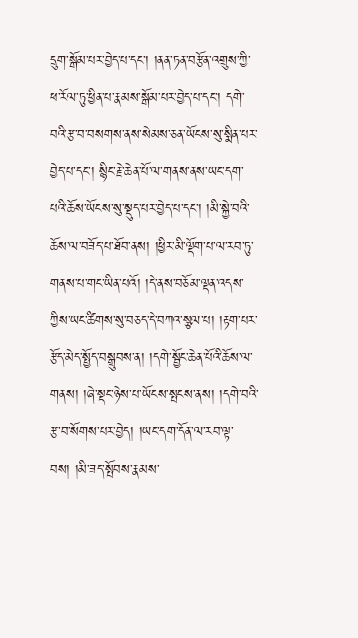དྲུག་སྒོམ་པར་བྱེད་པ་དང་། །ནན་ཏན་བརྩོན་འགྲུས་ཀྱི་ཕ་རོལ་ཏུ་ཕྱིན་པ་རྣམས་སྒོམ་པར་བྱེད་པ་དང་། དགེ་བའི་རྩ་བ་བསགས་ནས་སེམས་ཅན་ཡོངས་སུ་སྨིན་པར་བྱེད་པ་དང་། སྙིང་རྗེ་ཆེན་པོ་ལ་གནས་ནས་ཡང་དག་པའི་ཆོས་ཡོངས་སུ་སྡུད་པར་བྱེད་པ་དང་། །མི་སྐྱེ་བའི་ཆོས་ལ་བཟོད་པ་ཐོབ་ནས། །ཕྱིར་མི་ལྡོག་པ་ལ་རབ་ཏུ་གནས་པ་གང་ཡིན་པའོ། །དེ་ནས་བཅོམ་ལྡན་འདས་ཀྱིས་ཡང་ཚིགས་སུ་བཅད་དེ་བཀའ་སྩལ་པ། །རྟག་པར་རྩོད་མེད་སྤྱོད་བསྒྲུབས་ན། །དགེ་སྦྱོང་ཆེན་པོའི་ཆོས་ལ་གནས། །ཞེ་སྡང་ཉེས་པ་ཡོངས་སྤངས་ནས། །དགེ་བའི་རྩ་བ་སོགས་པར་བྱེད། །ཡང་དག་དོན་ལ་རབ་ལྟ་བས། །མི་ཟད་སྤོབས་རྣམས་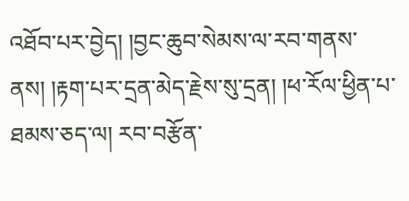འཐོབ་པར་བྱེད། །བྱང་ཆུབ་སེམས་ལ་རབ་གནས་ནས། །རྟག་པར་དྲན་མེད་རྗེས་སུ་དྲན། །ཕ་རོལ་ཕྱིན་པ་ཐམས་ཅད་ལ། རབ་བརྩོན་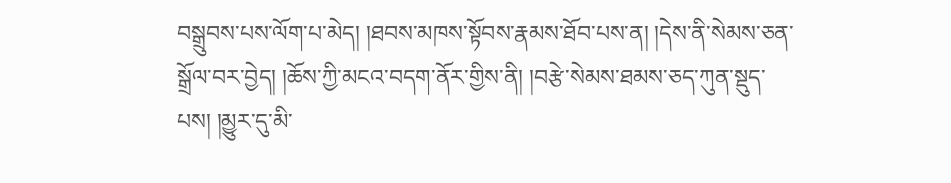བསྒྲུབས་པས་ལོག་པ་མེད། །ཐབས་མཁས་སྟོབས་རྣམས་ཐོབ་པས་ན། །དེས་ནི་སེམས་ཅན་སྒྲོལ་བར་བྱེད། །ཆོས་ཀྱི་མངའ་བདག་ནོར་གྱིས་ནི། །བརྩེ་སེམས་ཐམས་ཅད་ཀུན་སྡུད་པས། །མྱུར་དུ་མི་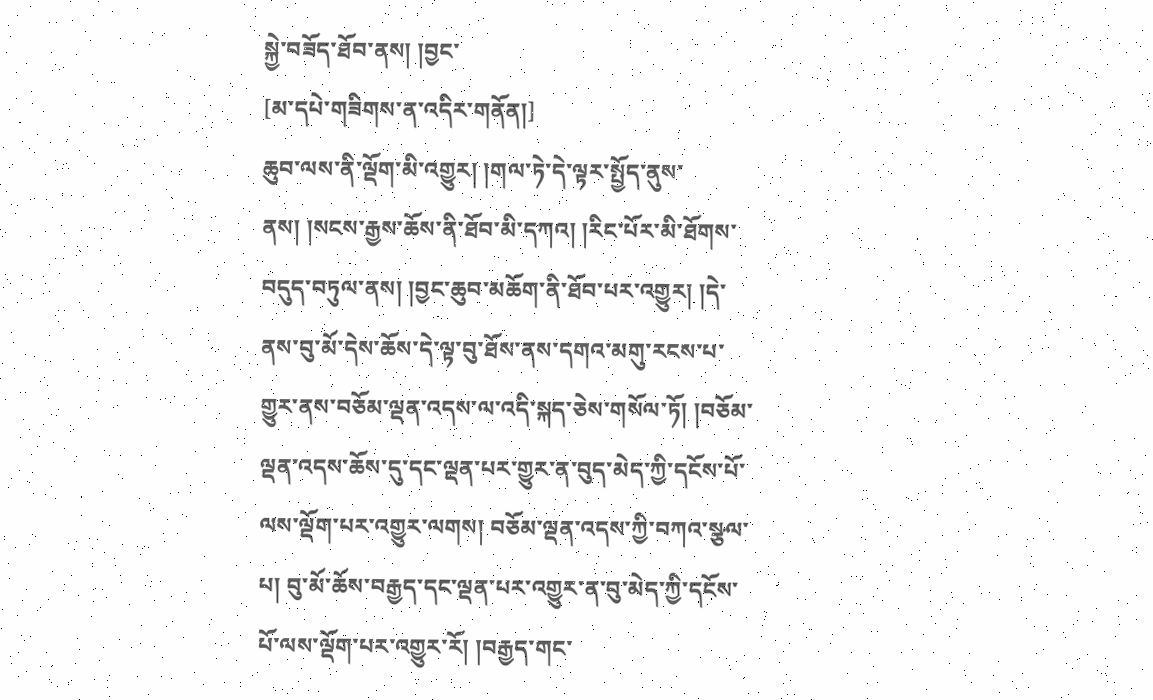སྐྱེ་བཟོད་ཐོབ་ནས། །བྱང་
[མ་དཔེ་གཟིགས་ན་འདིར་གནོན།]
ཆུབ་ལས་ནི་ལྡོག་མི་འགྱུར། །གལ་ཏེ་དེ་ལྟར་སྤྱོད་ནུས་ནས། །སངས་རྒྱས་ཆོས་ནི་ཐོབ་མི་དཀའ། །རིང་པོར་མི་ཐོགས་བདུད་བཏུལ་ནས། །བྱང་ཆུབ་མཆོག་ནི་ཐོབ་པར་འགྱུར། །དེ་ནས་བུ་མོ་དེས་ཆོས་དེ་ལྟ་བུ་ཐོས་ནས་དགའ་མགུ་རངས་པ་གྱུར་ནས་བཅོམ་ལྡན་འདས་ལ་འདི་སྐད་ཅེས་གསོལ་ཏོ། །བཅོམ་ལྡན་འདས་ཆོས་དུ་དང་ལྡན་པར་གྱུར་ན་བུད་མེད་ཀྱི་དངོས་པོ་ལས་ལྡོག་པར་འགྱུར་ལགས། བཅོམ་ལྡན་འདས་ཀྱི་བཀའ་སྩལ་པ། བུ་མོ་ཆོས་བརྒྱད་དང་ལྡན་པར་འགྱུར་ན་བུ་མེད་ཀྱི་དངོས་པོ་ལས་ལྡོག་པར་འགྱུར་རོ། །བརྒྱད་གང་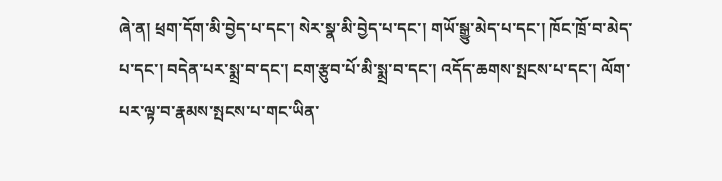ཞེ་ན། ཕྲག་དོག་མི་བྱེད་པ་དང་། སེར་སྣ་མི་བྱེད་པ་དང་། གཡོ་སྒྱུ་མེད་པ་དང་། ཁོང་ཁྲོ་བ་མེད་པ་དང་། བདེན་པར་སྨྲ་བ་དང་། ངག་རྩུབ་པོ་མི་སྨྲ་བ་དང་། འདོད་ཆགས་སྤངས་པ་དང་། ལོག་པར་ལྟ་བ་རྣམས་སྤངས་པ་གང་ཡིན་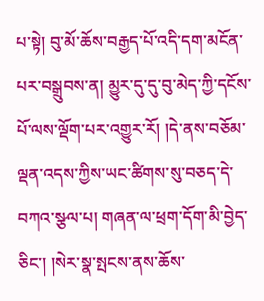པ་སྟེ། བུ་མོ་ཆོས་བརྒྱད་པོ་འདི་དག་མངོན་པར་བསྒྲུབས་ན། མྱུར་དུ་དུ་བུ་མེད་ཀྱི་དངོས་པོ་ལས་ལྡོག་པར་འགྱུར་རོ། །དེ་ནས་བཅོམ་ལྡན་འདས་ཀྱིས་ཡང་ཚིགས་སུ་བཅད་དེ་བཀའ་སྩལ་པ། གཞན་ལ་ཕྲག་དོག་མི་བྱེད་ཅིང་། །སེར་སྣ་སྤངས་ནས་ཆོས་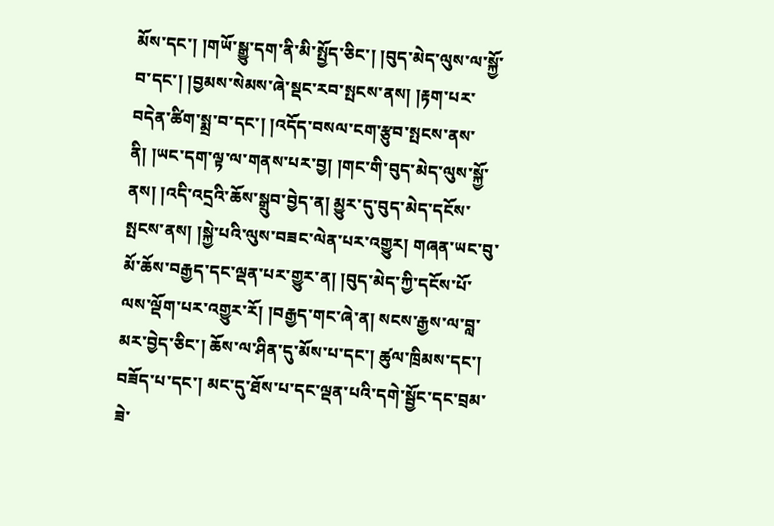མོས་དང་། །གཡོ་སྒྱུ་དག་ནི་མི་སྤྱོད་ཅིང་། །བུད་མེད་ལུས་ལ་སྐྱོ་བ་དང་། །བྱམས་སེམས་ཞེ་སྡང་རབ་སྤངས་ནས། །རྟག་པར་བདེན་ཚིག་སྨྲ་བ་དང་། །འདོད་བསལ་ངག་རྩུབ་སྤངས་ནས་ནི། །ཡང་དག་ལྟ་ལ་གནས་པར་བྱ། །གང་གི་བུད་མེད་ལུས་སྐྱོ་ནས། །འདི་འདྲའི་ཆོས་སྒྲུབ་བྱེད་ན། མྱུར་དུ་བུད་མེད་དངོས་སྤངས་ནས། །སྐྱེ་པའི་ལུས་བཟང་ལེན་པར་འགྱུར། གཞན་ཡང་བུ་མོ་ཆོས་བརྒྱད་དང་ལྡན་པར་གྱུར་ན། །བུད་མེད་ཀྱི་དངོས་པོ་ལས་ལྡོག་པར་འགྱུར་རོ། །བརྒྱད་གང་ཞེ་ན། སངས་རྒྱས་ལ་བླ་མར་བྱེད་ཅིང་། ཆོས་ལ་ཤིན་དུ་མོས་པ་དང་། ཚུལ་ཁྲིམས་དང་། བཟོད་པ་དང་། མང་དུ་ཐོས་པ་དང་ལྡན་པའི་དགེ་སྦྱོང་དང་བྲམ་ཟེ་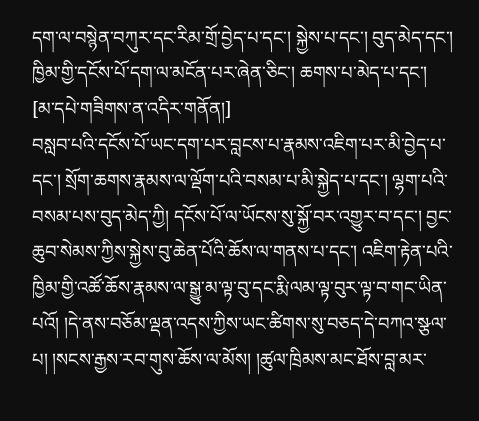དག་ལ་བསྙེན་བཀུར་དང་རིམ་གྲོ་བྱེད་པ་དང་། སྐྱེས་པ་དང་། བུད་མེད་དང་། ཁྱིམ་གྱི་དངོས་པོ་དག་ལ་མངོན་པར་ཞེན་ཅིང་། ཆགས་པ་མེད་པ་དང་།
[མ་དཔེ་གཟིགས་ན་འདིར་གནོན།]
བསླབ་པའི་དངོས་པོ་ཡང་དག་པར་བླངས་པ་རྣམས་འཇིག་པར་མི་བྱེད་པ་དང་། སྲོག་ཆགས་རྣམས་ལ་ལྡོག་པའི་བསམ་པ་མི་སྐྱེད་པ་དང་། ལྷག་པའི་བསམ་པས་བུད་མེད་ཀྱི། དངོས་པོ་ལ་ཡོངས་སུ་སྐྱོ་བར་འགྱུར་བ་དང་། བྱང་ཆུབ་སེམས་ཀྱིས་སྐྱེས་བུ་ཆེན་པོའི་ཆོས་ལ་གནས་པ་དང་། འཇིག་རྟེན་པའི་ཁྱིམ་གྱི་འཚོ་ཆོས་རྣམས་ལ་སྒྱུ་མ་ལྟ་བུ་དང་རྨི་ལམ་ལྟ་བུར་ལྟ་བ་གང་ཡིན་པའོ། །དེ་ནས་བཅོམ་ལྡན་འདས་ཀྱིས་ཡང་ཚིགས་སུ་བཅད་དེ་བཀའ་སྩལ་པ། །སངས་རྒྱས་རབ་གུས་ཆོས་ལ་མོས། །ཚུལ་ཁྲིམས་མང་ཐོས་བླ་མར་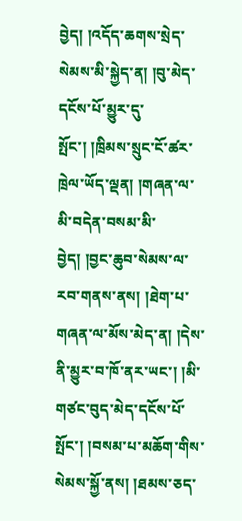བྱེད། །འདོད་ཆགས་སྲེད་སེམས་མི་སྐྱེད་ན། །བུ་མེད་དངོས་པོ་མྱུར་དུ་སྤོང་། །ཁྲིམས་སྲུང་ངོ་ཚར་ཁྲེལ་ཡོད་ལྡན། །གཞན་ལ་མི་བདེན་བསམ་མི་བྱེད། །བྱང་ཆུབ་སེམས་ལ་རབ་གནས་ནས། །ཐེག་པ་གཞན་ལ་མོས་མེད་ན། །དེས་ནི་མྱུར་བ་ཁོ་ནར་ཡང་། །མི་གཙང་བུད་མེད་དངོས་པོ་སྤོང་། །བསམ་པ་མཆོག་གིས་སེམས་སྐྱོ་ནས། །ཐམས་ཅད་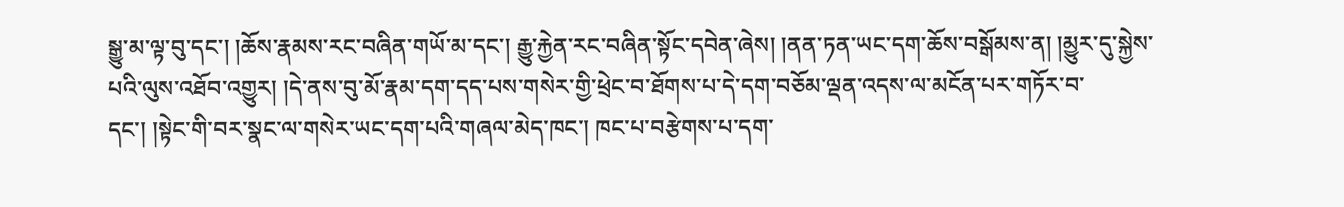སྒྱུ་མ་ལྟ་བུ་དང་། །ཆོས་རྣམས་རང་བཞིན་གཡོ་མ་དང་། རྒྱུ་རྐྱེན་རང་བཞིན་སྟོང་དབེན་ཞེས། །ནན་ཏན་ཡང་དག་ཆོས་བསྒོམས་ན། །མྱུར་དུ་སྐྱེས་པའི་ལུས་འཐོབ་འགྱུར། །དེ་ནས་བུ་མོ་རྣམ་དག་དད་པས་གསེར་གྱི་ཕྲེང་བ་ཐོགས་པ་དེ་དག་བཅོམ་ལྡན་འདས་ལ་མངོན་པར་གཏོར་བ་དང་། །སྟེང་གི་བར་སྣང་ལ་གསེར་ཡང་དག་པའི་གཞལ་མེད་ཁང་། ཁང་པ་བརྩེགས་པ་དག་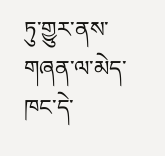ཏུ་གྱུར་ནས་གཞན་ལ་མེད་ཁང་དེ་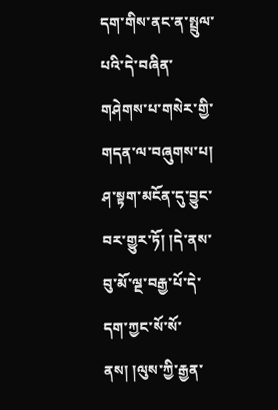དག་གིས་ནང་ན་སྤྲུལ་པའི་དེ་བཞིན་གཤེགས་པ་གསེར་གྱི་གདན་ལ་བཞུགས་པ། ཤ་སྟག་མངོན་དུ་བྱུང་བར་གྱུར་ཏོ། །དེ་ནས་བུ་མོ་ལྔ་བརྒྱ་པོ་དེ་དག་ཀྱང་སོ་སོ་ནས། །ལུས་ཀྱི་རྒྱན་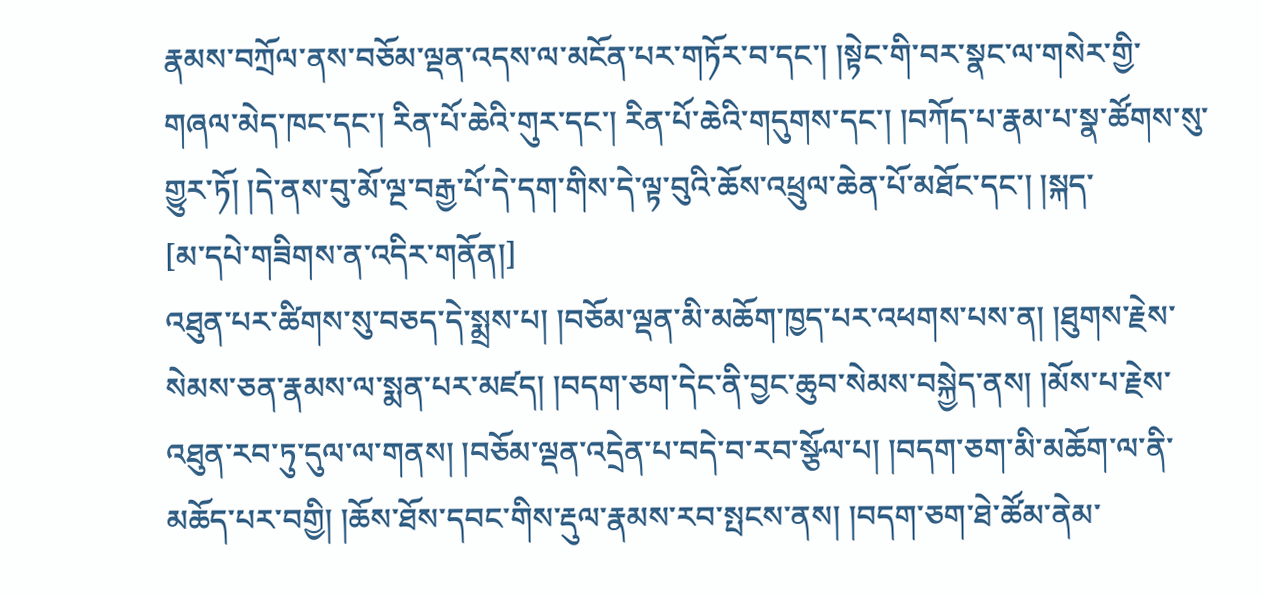རྣམས་བཀྲོལ་ནས་བཅོམ་ལྡན་འདས་ལ་མངོན་པར་གཏོར་བ་དང་། །སྟེང་གི་བར་སྣང་ལ་གསེར་གྱི་གཞལ་མེད་ཁང་དང་། རིན་པོ་ཆེའི་གུར་དང་། རིན་པོ་ཆེའི་གདུགས་དང་། །བཀོད་པ་རྣམ་པ་སྣ་ཚོགས་སུ་གྱུར་ཏོ། །དེ་ནས་བུ་མོ་ལྔ་བརྒྱ་པོ་དེ་དག་གིས་དེ་ལྟ་བུའི་ཆོས་འཕྲུལ་ཆེན་པོ་མཐོང་དང་། །སྐད་
[མ་དཔེ་གཟིགས་ན་འདིར་གནོན།]
འཐུན་པར་ཚིགས་སུ་བཅད་དེ་སྨྲས་པ། །བཅོམ་ལྡན་མི་མཆོག་ཁྱད་པར་འཕགས་པས་ན། །ཐུགས་རྗེས་སེམས་ཅན་རྣམས་ལ་སྨན་པར་མཛད། །བདག་ཅག་དེང་ནི་བྱང་ཆུབ་སེམས་བསྐྱེད་ནས། །མོས་པ་རྗེས་འཐུན་རབ་ཏུ་དུལ་ལ་གནས། །བཅོམ་ལྡན་འདྲེན་པ་བདེ་བ་རབ་སྩོལ་པ། །བདག་ཅག་མི་མཆོག་ལ་ནི་མཆོད་པར་བགྱི། །ཆོས་ཐོས་དབང་གིས་རྡུལ་རྣམས་རབ་སྤངས་ནས། །བདག་ཅག་ཐེ་ཚོམ་ནེམ་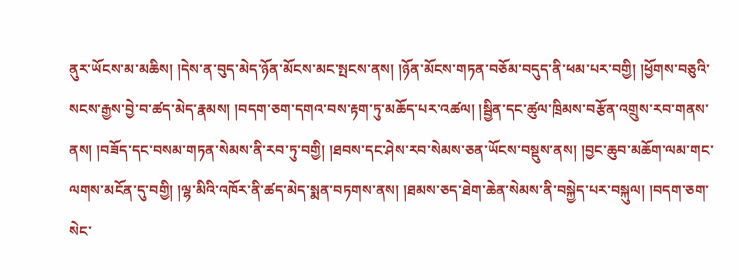ནུར་ཡོངས་མ་མཆིས། །དེས་ན་བུད་མེད་ཉོན་མོངས་མང་སྤངས་ནས། །ཉོན་མོངས་གཏན་བཅོམ་བདུད་ནི་ཕམ་པར་བགྱི། །ཕྱོགས་བཅུའི་སངས་རྒྱས་བྱེ་བ་ཚད་མེད་རྣམས། །བདག་ཅག་དགའ་བས་རྟག་ཏུ་མཆོད་པར་འཚལ། །སྦྱིན་དང་ཚུལ་ཁྲིམས་བརྩོན་འགྲུས་རབ་གནས་ནས། །བཟོད་དང་བསམ་གཏན་སེམས་ནི་རབ་ཏུ་བགྱི། །ཐབས་དང་ཤེས་རབ་སེམས་ཅན་ཡོངས་བསྡུས་ནས། །བྱང་ཆུབ་མཆོག་ལམ་གང་ལགས་མངོན་དུ་བགྱི། །ལྷ་མིའི་འཁོར་ནི་ཚད་མེད་སྨན་བཏགས་ནས། །ཐམས་ཅད་ཐེག་ཆེན་སེམས་ནི་བསྐྱེད་པར་བསྐུལ། །བདག་ཅག་སེང་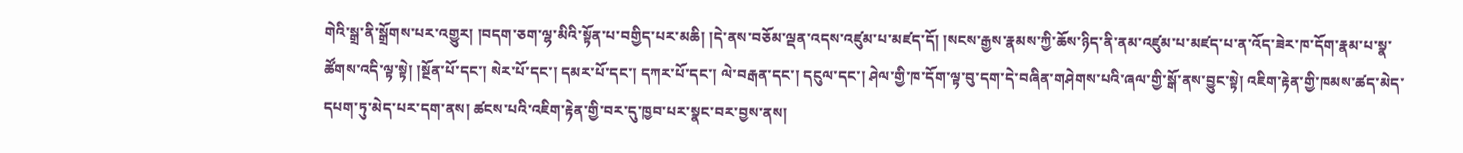གེའི་སྒྲ་ནི་སྒྲོགས་པར་འགྱུར། །བདག་ཅག་ལྷ་མིའི་སྟོན་པ་བགྱིད་པར་མཆི། །དེ་ནས་བཅོམ་ལྡན་འདས་འཛུམ་པ་མཛད་དོ། །སངས་རྒྱས་རྣམས་ཀྱི་ཆོས་ཉིད་ནི་ནམ་འཛུམ་པ་མཛད་པ་ན་འོད་ཟེར་ཁ་དོག་རྣམ་པ་སྣ་ཚོགས་འདི་ལྟ་སྟེ། །སྔོན་པོ་དང་། སེར་པོ་དང་། དམར་པོ་དང་། དཀར་པོ་དང་། ལེ་བརྒན་དང་། དངུལ་དང་། ཤེལ་གྱི་ཁ་དོག་ལྟ་བུ་དག་དེ་བཞིན་གཤེགས་པའི་ཞལ་གྱི་སྒོ་ནས་བྱུང་སྟེ། འཇིག་རྟེན་གྱི་ཁམས་ཚད་མེད་དཔག་ཏུ་མེད་པར་དག་ནས། ཚངས་པའི་འཇིག་རྟེན་གྱི་བར་དུ་ཁྱབ་པར་སྣང་བར་བྱས་ནས།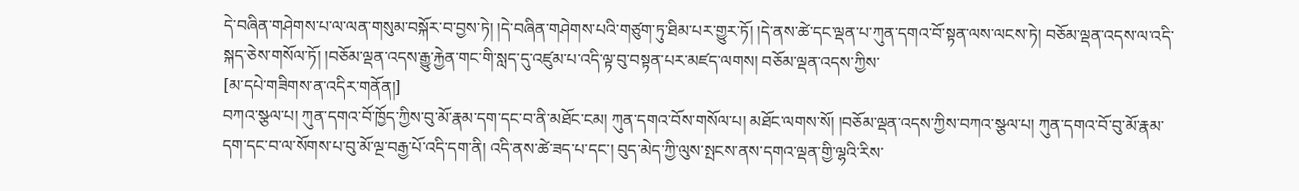དེ་བཞིན་གཤེགས་པ་ལ་ལན་གསུམ་བསྐོར་བ་བྱས་ཏེ། །དེ་བཞིན་གཤེགས་པའི་གཙུག་ཏུ་ཐིམ་པར་གྱུར་ཏོ། །དེ་ནས་ཚེ་དང་ལྡན་པ་ཀུན་དགའ་བོ་སྟན་ལས་ལངས་ཏེ། བཅོམ་ལྡན་འདས་ལ་འདི་སྐད་ཅེས་གསོལ་ཏོ། །བཅོམ་ལྡན་འདས་རྒྱུ་རྐྱེན་གང་གི་སླད་དུ་འཛུམ་པ་འདི་ལྟ་བུ་བསྟན་པར་མཛད་ལགས། བཅོམ་ལྡན་འདས་ཀྱིས་
[མ་དཔེ་གཟིགས་ན་འདིར་གནོན།]
བཀའ་སྩལ་པ། ཀུན་དགའ་བོ་ཁྱོད་ཀྱིས་བུ་མོ་རྣམ་དག་དང་བ་ནི་མཐོང་ངམ། ཀུན་དགའ་བོས་གསོལ་པ། མཐོང་ལགས་སོ། །བཅོམ་ལྡན་འདས་ཀྱིས་བཀའ་སྩལ་པ། ཀུན་དགའ་བོ་བུ་མོ་རྣམ་དག་དང་བ་ལ་སོགས་པ་བུ་མོ་ལྔ་བརྒྱ་པོ་འདི་དག་ནི། འདི་ནས་ཚེ་ཟད་པ་དང་། བུད་མེད་ཀྱི་ལུས་སྤངས་ནས་དགའ་ལྡན་གྱི་ལྷའི་རིས་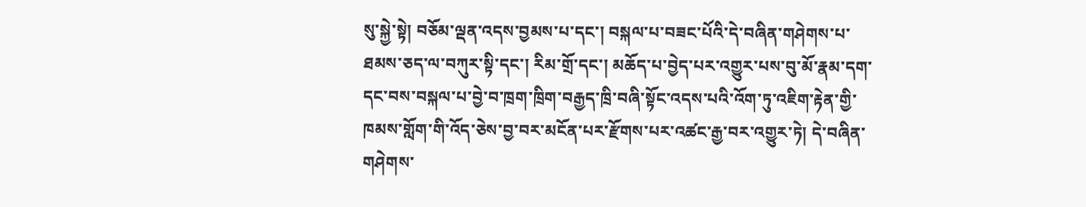སུ་སྐྱེ་སྟེ། བཅོམ་ལྡན་འདས་བྱམས་པ་དང་། བསྐལ་པ་བཟང་པོའི་དེ་བཞིན་གཤེགས་པ་ཐམས་ཅད་ལ་བཀུར་སྟི་དང་། རིམ་གྲོ་དང་། མཆོད་པ་བྱེད་པར་འགྱུར་པས་བུ་མོ་རྣམ་དག་དང་བས་བསྐལ་པ་བྱེ་བ་ཁྲག་ཁྲིག་བརྒྱད་ཁྲི་བཞི་སྟོང་འདས་པའི་འོག་ཏུ་འཇིག་རྟེན་གྱི་ཁམས་གློག་གི་འོད་ཅེས་བྱ་བར་མངོན་པར་རྫོགས་པར་འཚང་རྒྱ་བར་འགྱུར་ཏེ། དེ་བཞིན་གཤེགས་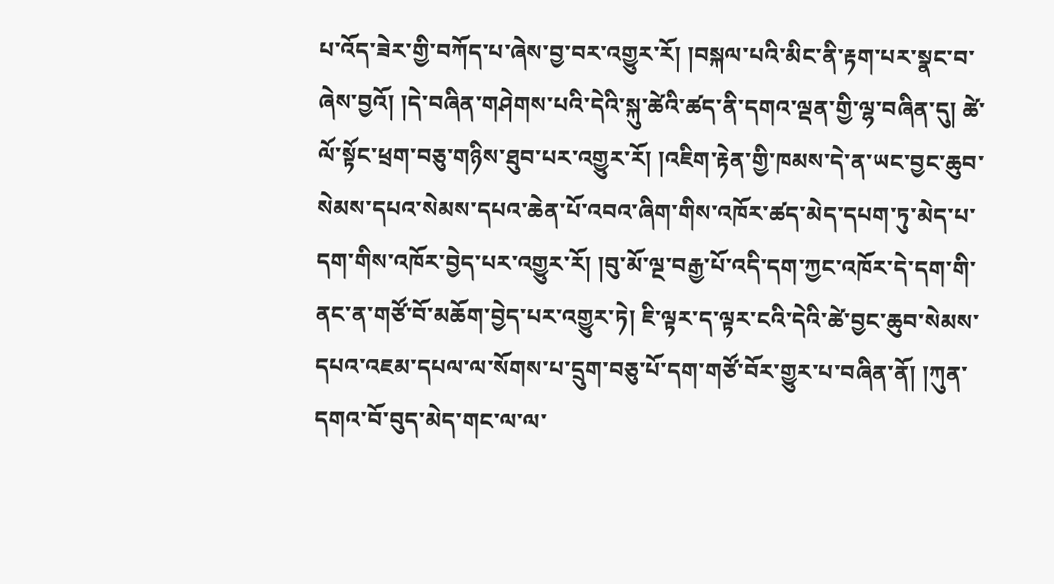པ་འོད་ཟེར་གྱི་བཀོད་པ་ཞེས་བྱ་བར་འགྱུར་རོ། །བསྐལ་པའི་མིང་ནི་རྟག་པར་སྣང་བ་ཞེས་བྱའོ། །དེ་བཞིན་གཤེགས་པའི་དེའི་སྐུ་ཚེའི་ཚད་ནི་དགའ་ལྡན་གྱི་ལྷ་བཞིན་དུ། ཚེ་ལོ་སྟོང་ཕྲག་བཅུ་གཉིས་ཐུབ་པར་འགྱུར་རོ། །འཇིག་རྟེན་གྱི་ཁམས་དེ་ན་ཡང་བྱང་ཆུབ་སེམས་དཔའ་སེམས་དཔའ་ཆེན་པོ་འབའ་ཞིག་གིས་འཁོར་ཚད་མེད་དཔག་ཏུ་མེད་པ་དག་གིས་འཁོར་བྱེད་པར་འགྱུར་རོ། །བུ་མོ་ལྔ་བརྒྱ་པོ་འདི་དག་ཀྱང་འཁོར་དེ་དག་གི་ནང་ན་གཙོ་བོ་མཆོག་བྱེད་པར་འགྱུར་ཏེ། ཇི་ལྟར་ད་ལྟར་ངའི་དེའི་ཚེ་བྱང་ཆུབ་སེམས་དཔའ་འཇམ་དཔལ་ལ་སོགས་པ་དྲུག་བཅུ་པོ་དག་གཙོ་བོར་གྱུར་པ་བཞིན་ནོ། །ཀུན་དགའ་བོ་བུད་མེད་གང་ལ་ལ་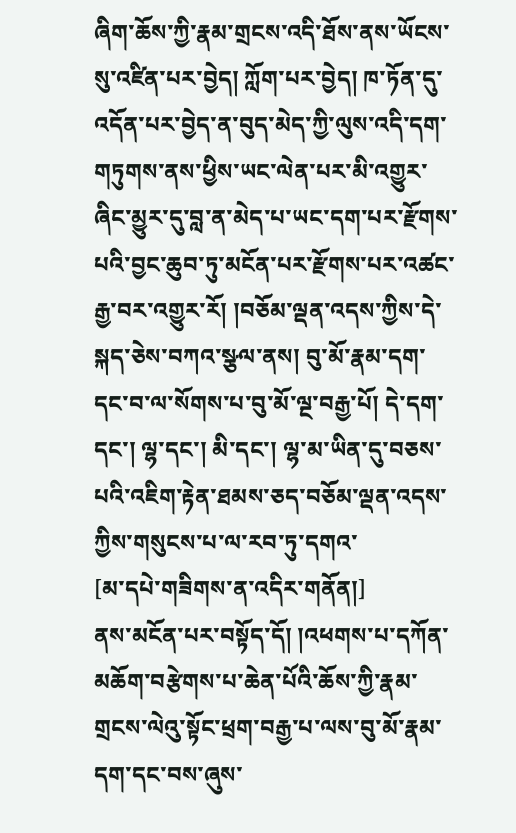ཞིག་ཆོས་ཀྱི་རྣམ་གྲངས་འདི་ཐོས་ནས་ཡོངས་སུ་འཛིན་པར་བྱེད། ཀློག་པར་བྱེད། ཁ་ཏོན་དུ་འདོན་པར་བྱེད་ན་བུད་མེད་ཀྱི་ལུས་འདི་དག་གཏུགས་ནས་ཕྱིས་ཡང་ལེན་པར་མི་འགྱུར་ཞིང་མྱུར་དུ་བླ་ན་མེད་པ་ཡང་དག་པར་རྫོགས་པའི་བྱང་ཆུབ་ཏུ་མངོན་པར་རྫོགས་པར་འཚང་རྒྱ་བར་འགྱུར་རོ། །བཅོམ་ལྡན་འདས་ཀྱིས་དེ་སྐད་ཅེས་བཀའ་སྩལ་ནས། བུ་མོ་རྣམ་དག་དང་བ་ལ་སོགས་པ་བུ་མོ་ལྔ་བརྒྱ་པོ། དེ་དག་དང་། ལྷ་དང་། མི་དང་། ལྷ་མ་ཡིན་དུ་བཅས་པའི་འཇིག་རྟེན་ཐམས་ཅད་བཅོམ་ལྡན་འདས་ཀྱིས་གསུངས་པ་ལ་རབ་ཏུ་དགའ་
[མ་དཔེ་གཟིགས་ན་འདིར་གནོན།]
ནས་མངོན་པར་བསྟོད་དོ། །འཕགས་པ་དཀོན་མཆོག་བརྩེགས་པ་ཆེན་པོའི་ཆོས་ཀྱི་རྣམ་གྲངས་ལེའུ་སྟོང་ཕྲག་བརྒྱ་པ་ལས་བུ་མོ་རྣམ་དག་དང་བས་ཞུས་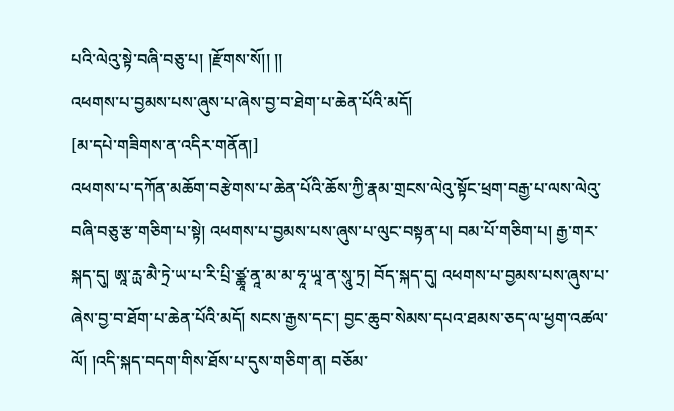པའི་ལེའུ་སྟེ་བཞི་བཅུ་པ། །རྫོགས་སོ།། །།
འཕགས་པ་བྱམས་པས་ཞུས་པ་ཞེས་བྱ་བ་ཐེག་པ་ཆེན་པོའི་མདོ།
[མ་དཔེ་གཟིགས་ན་འདིར་གནོན།]
འཕགས་པ་དཀོན་མཆོག་བརྩེགས་པ་ཆེན་པོའི་ཆོས་ཀྱི་རྣམ་གྲངས་ལེའུ་སྟོང་ཕྲག་བརྒྱ་པ་ལས་ལེའུ་བཞི་བཅུ་རྩ་གཅིག་པ་སྟེ། འཕགས་པ་བྱམས་པས་ཞུས་པ་ལུང་བསྟན་པ། བམ་པོ་གཅིག་པ། རྒྱ་གར་སྐད་དུ། ཨཱ་རྻ་མཻ་ཏྲེ་ཡ་པ་རི་པྲི་ཙྪཱ་ནཱ་མ་མ་ཧཱ་ཡཱ་ན་སཱུ་ཏྲ། བོད་སྐད་དུ། འཕགས་པ་བྱམས་པས་ཞུས་པ་ཞེས་བྱ་བ་ཐོག་པ་ཆེན་པོའི་མདོ། སངས་རྒྱས་དང་། བྱང་ཆུབ་སེམས་དཔའ་ཐམས་ཅད་ལ་ཕྱག་འཚལ་ལོ། །འདི་སྐད་བདག་གིས་ཐོས་པ་དུས་གཅིག་ན། བཅོམ་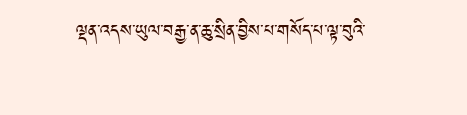ལྡན་འདས་ཡུལ་བརྒྱ་ན་ཆུ་སྲིན་བྱིས་པ་གསོད་པ་ལྟ་བུའི་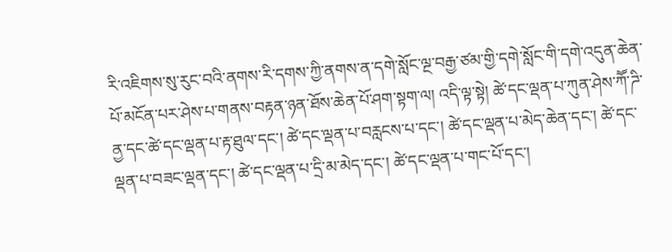རི་འཇིགས་སུ་རུང་བའི་ནགས་རི་དགས་ཀྱི་ནགས་ན་དགེ་སློང་ལྔ་བརྒྱ་ཙམ་གྱི་དགེ་སློང་གི་དགེ་འདུན་ཆེན་པོ་མངོན་པར་ཤེས་པ་གནས་བརྟན་ཉན་ཐོས་ཆེན་པོ་ཤག་སྟག་ལ། འདི་ལྟ་སྟེ། ཚེ་དང་ལྡན་པ་ཀུན་ཤེས་ཀཽ་ཌི་ནྱ་དང་ཚེ་དང་ལྡན་པ་རྟ་ཐུལ་དང་། ཚེ་དང་ལྡན་པ་བརླངས་པ་དང་། ཚེ་དང་ལྡན་པ་མེད་ཆེན་དང་། ཚེ་དང་ལྡན་པ་བཟང་ལྡན་དང་། ཚེ་དང་ལྡན་པ་དྲི་མ་མེད་དང་། ཚེ་དང་ལྡན་པ་གང་པོ་དང་།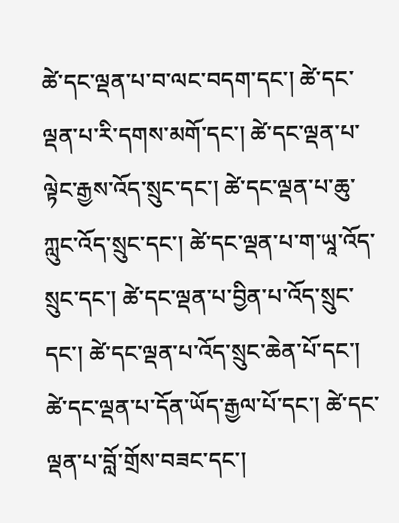ཚེ་དང་ལྡན་པ་བ་ལང་བདག་དང་། ཚེ་དང་ལྡན་པ་རི་དགས་མགོ་དང་། ཚེ་དང་ལྡན་པ་ལྟེང་རྒྱས་འོད་སྲུང་དང་། ཚེ་དང་ལྡན་པ་ཆུ་ཀླུང་འོད་སྲུང་དང་། ཚེ་དང་ལྡན་པ་ག་ཡཱ་འོད་སྲུང་དང་། ཚེ་དང་ལྡན་པ་བྱིན་པ་འོད་སྲུང་དང་། ཚེ་དང་ལྡན་པ་འོད་སྲུང་ཆེན་པོ་དང་། ཚེ་དང་ལྡན་པ་དོན་ཡོད་རྒྱལ་པོ་དང་། ཚེ་དང་ལྡན་པ་བློ་གྲོས་བཟང་དང་།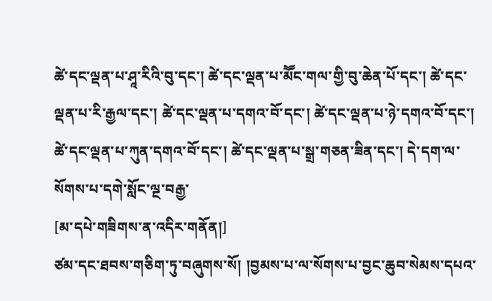ཚེ་དང་ལྡན་པ་ཤཱ་རིའི་བུ་དང་། ཚེ་དང་ལྡན་པ་མཽང་གལ་གྱི་བུ་ཆེན་པོ་དང་། ཚེ་དང་ལྡན་པ་རི་རྒྱལ་དང་། ཚེ་དང་ལྡན་པ་དགའ་བོ་དང་། ཚེ་དང་ལྡན་པ་ཉེ་དགའ་བོ་དང་། ཚེ་དང་ལྡན་པ་ཀུན་དགའ་བོ་དང་། ཚེ་དང་ལྡན་པ་སྒྲ་གཅན་ཟིན་དང་། དེ་དག་ལ་སོགས་པ་དགེ་སློང་ལྔ་བརྒྱ་
[མ་དཔེ་གཟིགས་ན་འདིར་གནོན།]
ཙམ་དང་ཐབས་གཅིག་ཏུ་བཞུགས་སོ། །བྱམས་པ་ལ་སོགས་པ་བྱང་ཆུབ་སེམས་དཔའ་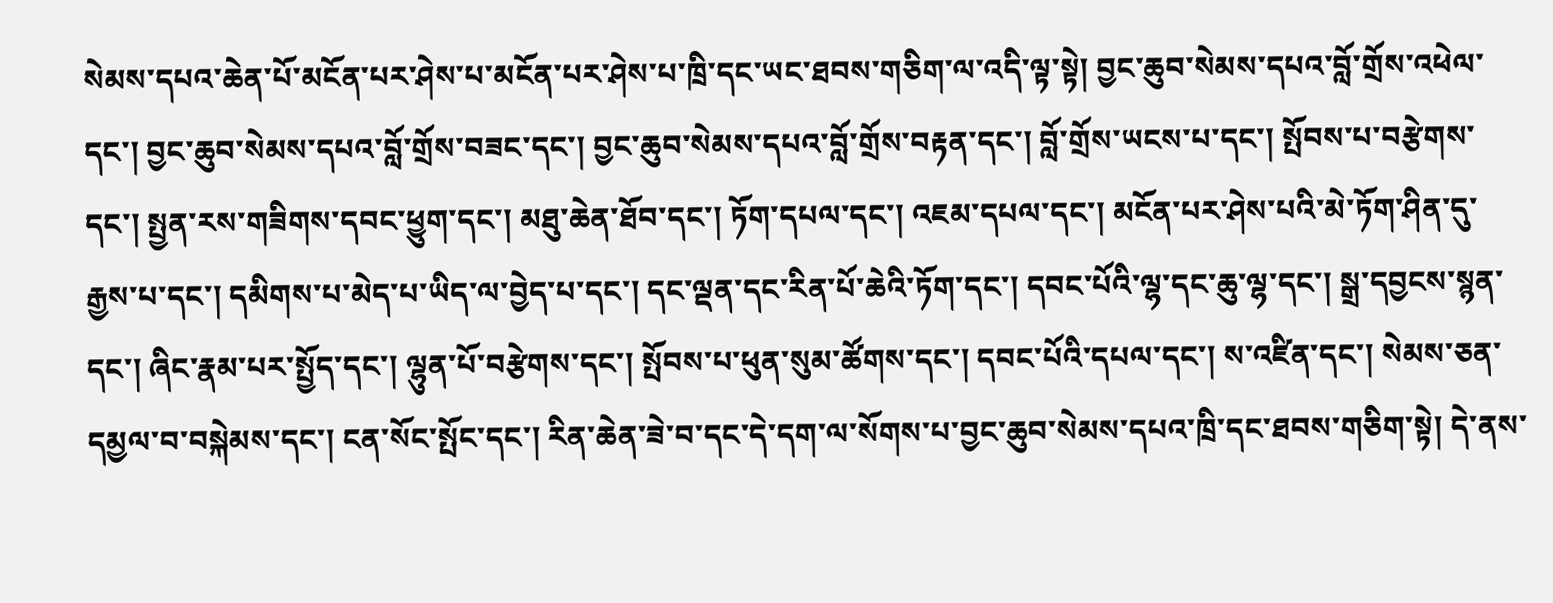སེམས་དཔའ་ཆེན་པོ་མངོན་པར་ཤེས་པ་མངོན་པར་ཤེས་པ་ཁྲི་དང་ཡང་ཐབས་གཅིག་ལ་འདི་ལྟ་སྟེ། བྱང་ཆུབ་སེམས་དཔའ་བློ་གྲོས་འཕེལ་དང་། བྱང་ཆུབ་སེམས་དཔའ་བློ་གྲོས་བཟང་དང་། བྱང་ཆུབ་སེམས་དཔའ་བློ་གྲོས་བརྟན་དང་། བློ་གྲོས་ཡངས་པ་དང་། སྤོབས་པ་བརྩེགས་དང་། སྤྱན་རས་གཟིགས་དབང་ཕྱུག་དང་། མཐུ་ཆེན་ཐོབ་དང་། ཏོག་དཔལ་དང་། འཇམ་དཔལ་དང་། མངོན་པར་ཤེས་པའི་མེ་ཏོག་ཤིན་དུ་རྒྱས་པ་དང་། དམིགས་པ་མེད་པ་ཡིད་ལ་བྱེད་པ་དང་། དང་ལྡན་དང་རིན་པོ་ཆེའི་ཏོག་དང་། དབང་པོའི་ལྷ་དང་ཆུ་ལྷ་དང་། སྒྲ་དབྱངས་སྙན་དང་། ཞིང་རྣམ་པར་སྤྱོད་དང་། ལྷུན་པོ་བརྩེགས་དང་། སྤོབས་པ་ཕུན་སུམ་ཚོགས་དང་། དབང་པོའི་དཔལ་དང་། ས་འཛིན་དང་། སེམས་ཅན་དམྱལ་བ་བསྐེམས་དང་། ངན་སོང་སྤོང་དང་། རིན་ཆེན་ཟེ་བ་དང་དེ་དག་ལ་སོགས་པ་བྱང་ཆུབ་སེམས་དཔའ་ཁྲི་དང་ཐབས་གཅིག་སྟེ། དེ་ནས་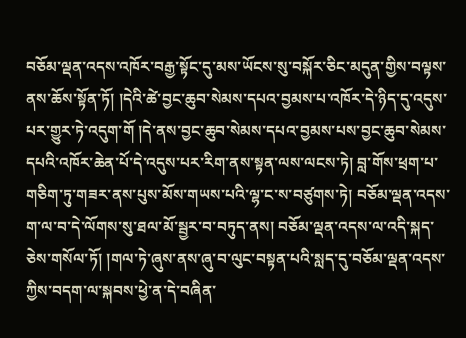བཅོམ་ལྡན་འདས་འཁོར་བརྒྱ་སྟོང་དུ་མས་ཡོངས་སུ་བསྐོར་ཅིང་མདུན་གྱིས་བལྟས་ནས་ཆོས་སྟོན་ཏོ། །དེའི་ཚེ་བྱང་ཆུབ་སེམས་དཔའ་བྱམས་པ་འཁོར་དེ་ཉིད་དུ་འདུས་པར་གྱུར་ཏེ་འདུག་གོ །དེ་ནས་བྱང་ཆུབ་སེམས་དཔའ་བྱམས་པས་བྱང་ཆུབ་སེམས་དཔའི་འཁོར་ཆེན་པོ་དེ་འདུས་པར་རིག་ནས་སྟན་ལས་ལངས་ཏེ། བླ་གོས་ཕྲག་པ་གཅིག་ཏུ་གཟར་ནས་པུས་མོས་གཡས་པའི་ལྷ་ང་ས་བཙུགས་ཏེ། བཅོམ་ལྡན་འདས་ག་ལ་བ་དེ་ལོགས་སུ་ཐལ་མོ་སྦྱར་བ་བཏུད་ནས། བཅོམ་ལྡན་འདས་ལ་འདི་སྐད་ཅེས་གསོལ་ཏོ། །གལ་ཏེ་ཞུས་ནས་ཞུ་བ་ལུང་བསྟན་པའི་སླད་དུ་བཅོམ་ལྡན་འདས་ཀྱིས་བདག་ལ་སྐབས་ཕྱེ་ན་དེ་བཞིན་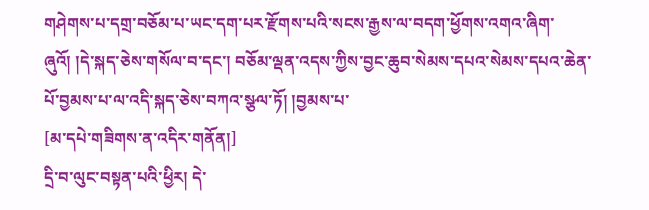གཤེགས་པ་དགྲ་བཅོམ་པ་ཡང་དག་པར་རྫོགས་པའི་སངས་རྒྱས་ལ་བདག་ཕྱོགས་འགའ་ཞིག་ཞུའོ། །དེ་སྐད་ཅེས་གསོལ་བ་དང་། བཅོམ་ལྡན་འདས་ཀྱིས་བྱང་ཆུབ་སེམས་དཔའ་སེམས་དཔའ་ཆེན་པོ་བྱམས་པ་ལ་འདི་སྐད་ཅེས་བཀའ་སྩལ་ཏོ། །བྱམས་པ་
[མ་དཔེ་གཟིགས་ན་འདིར་གནོན།]
དྲི་བ་ལུང་བསྟན་པའི་ཕྱིར། དེ་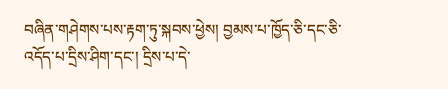བཞིན་གཤེགས་པས་རྟག་ཏུ་སྐབས་ཕྱེས། བྱམས་པ་ཁྱོད་ཅི་དང་ཅི་འདོད་པ་དྲིས་ཤིག་དང་། དྲིས་པ་དེ་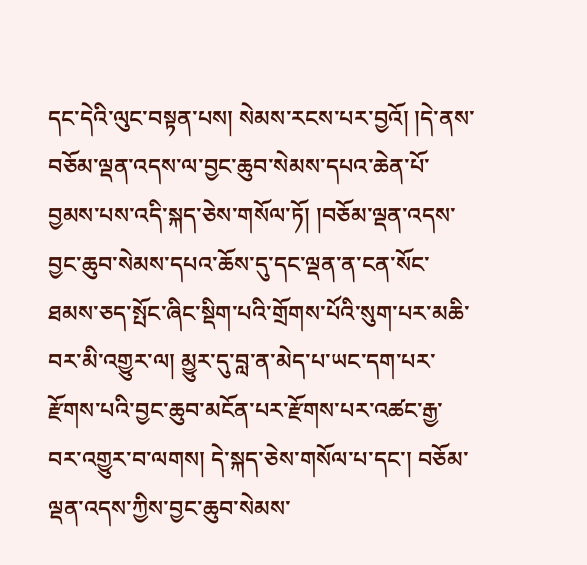དང་དེའི་ལུང་བསྟན་པས། སེམས་རངས་པར་བྱའོ། །དེ་ནས་བཅོམ་ལྡན་འདས་ལ་བྱང་ཆུབ་སེམས་དཔའ་ཆེན་པོ་བྱམས་པས་འདི་སྐད་ཅེས་གསོལ་ཏོ། །བཅོམ་ལྡན་འདས་བྱང་ཆུབ་སེམས་དཔའ་ཆོས་དུ་དང་ལྡན་ན་ངན་སོང་ཐམས་ཅད་སྤོང་ཞིང་སྡིག་པའི་གྲོགས་པོའི་སུག་པར་མཆི་བར་མི་འགྱུར་ལ། མྱུར་དུ་བླ་ན་མེད་པ་ཡང་དག་པར་རྫོགས་པའི་བྱང་ཆུབ་མངོན་པར་རྫོགས་པར་འཚང་རྒྱ་བར་འགྱུར་བ་ལགས། དེ་སྐད་ཅེས་གསོལ་པ་དང་། བཅོམ་ལྡན་འདས་ཀྱིས་བྱང་ཆུབ་སེམས་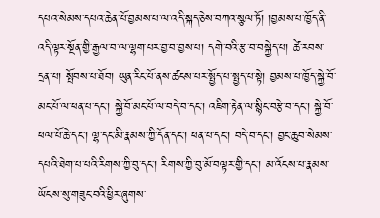དཔའ་སེམས་དཔའ་ཆེན་པོ་བྱམས་པ་ལ་འདི་སྐད་ཅེས་བཀའ་སྩལ་ཏོ། །བྱམས་པ་ཁྱོད་ནི་འདི་ལྟར་སྔོན་གྱི་རྒྱལ་བ་ལ་ལྷག་པར་བྱ་བ་བྱས་པ། དགེ་བའི་རྩ་བ་བསྐྱེད་པ། ཚེ་རབས་དྲན་པ། སྤོབས་པ་ཐོབ། ཡུན་རིང་པོ་ནས་ཚངས་པར་སྤྱོད་པ་སྤྱད་པ་སྟེ། བྱམས་པ་ཁྱོད་སྐྱེ་བོ་མང་པོ་ལ་ཕན་པ་དང་། སྐྱེ་བོ་མང་པོ་ལ་བདེ་བ་དང་། འཇིག་རྟེན་ལ་སྙིང་བརྩེ་བ་དང་། སྐྱེ་བོ་ཕལ་པོ་ཆེ་དང་། ལྷ་དང་མི་རྣམས་ཀྱི་དོན་དང་། ཕན་པ་དང་། བདེ་བ་དང་། བྱང་ཆུབ་སེམས་དཔའི་ཐེག་པ་པའི་རིགས་ཀྱི་བུ་དང་། རིགས་ཀྱི་བུ་མོ་བལྟར་གྱི་དང་། མ་འོངས་པ་རྣམས་ཡོངས་སུ་གཟུང་བའི་ཕྱིར་ཞུགས་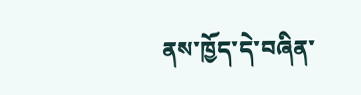ནས་ཁྱོད་དེ་བཞིན་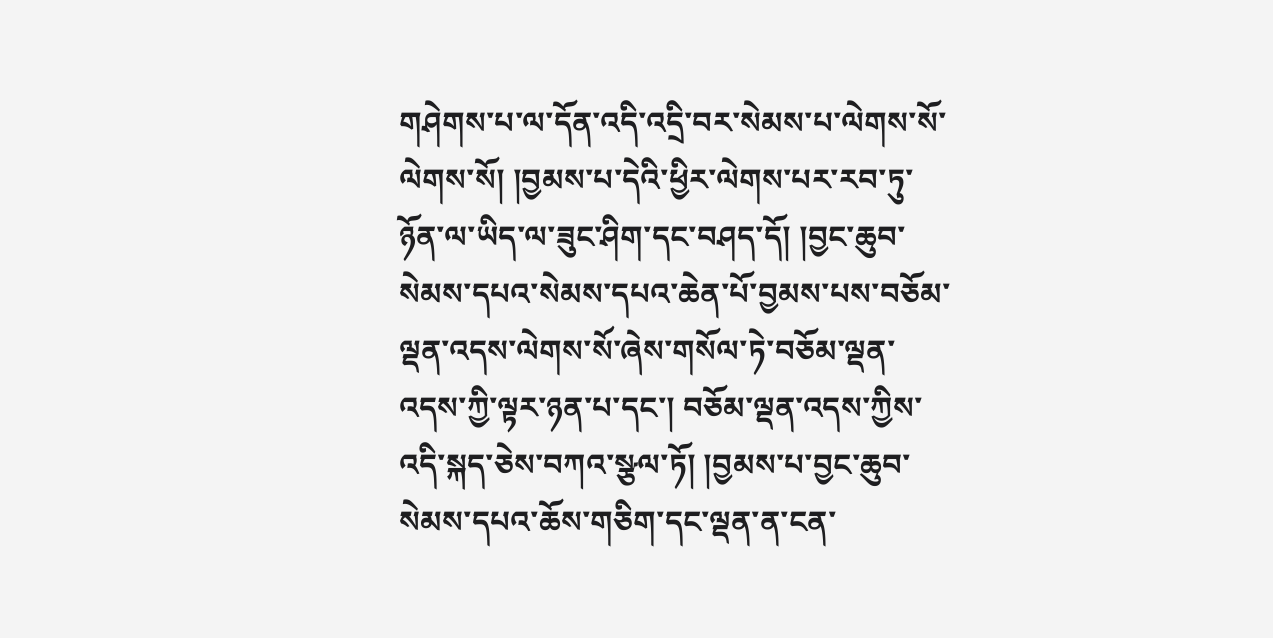གཤེགས་པ་ལ་དོན་འདི་འདྲི་བར་སེམས་པ་ལེགས་སོ་ལེགས་སོ། །བྱམས་པ་དེའི་ཕྱིར་ལེགས་པར་རབ་ཏུ་ཉོན་ལ་ཡིད་ལ་ཟུང་ཤིག་དང་བཤད་དོ། །བྱང་ཆུབ་སེམས་དཔའ་སེམས་དཔའ་ཆེན་པོ་བྱམས་པས་བཅོམ་ལྡན་འདས་ལེགས་སོ་ཞེས་གསོལ་ཏེ་བཅོམ་ལྡན་འདས་ཀྱི་ལྟར་ཉན་པ་དང་། བཅོམ་ལྡན་འདས་ཀྱིས་འདི་སྐད་ཅེས་བཀའ་སྩལ་ཏོ། །བྱམས་པ་བྱང་ཆུབ་སེམས་དཔའ་ཆོས་གཅིག་དང་ལྡན་ན་ངན་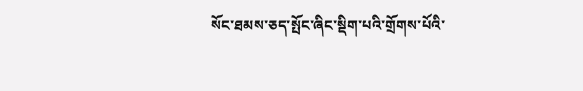སོང་ཐམས་ཅད་སྤོང་ཞིང་སྡིག་པའི་གྲོགས་པོའི་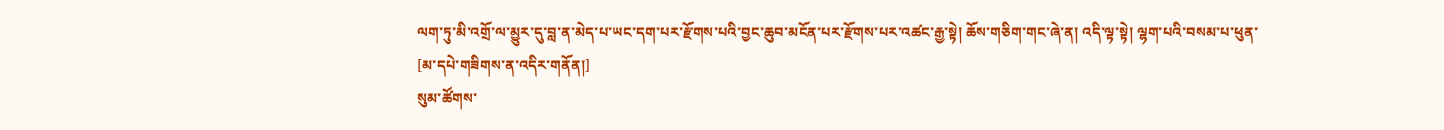ལག་ཏུ་མི་འགྲོ་ལ་མྱུར་དུ་བླ་ན་མེད་པ་ཡང་དག་པར་རྫོགས་པའི་བྱང་ཆུབ་མངོན་པར་རྫོགས་པར་འཚང་རྒྱ་སྟེ། ཆོས་གཅིག་གང་ཞེ་ན། འདི་ལྟ་སྟེ། ལྷག་པའི་བསམ་པ་ཕུན་
[མ་དཔེ་གཟིགས་ན་འདིར་གནོན།]
སུམ་ཚོགས་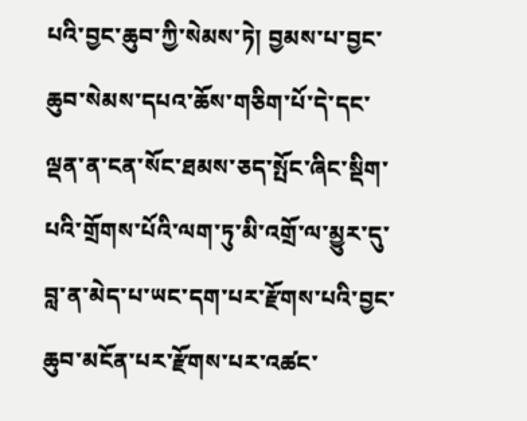པའི་བྱང་ཆུབ་ཀྱི་སེམས་ཏེ། བྱམས་པ་བྱང་ཆུབ་སེམས་དཔའ་ཆོས་གཅིག་པོ་དེ་དང་ལྡན་ན་ངན་སོང་ཐམས་ཅད་སྤོང་ཞིང་སྡིག་པའི་གྲོགས་པོའི་ལག་ཏུ་མི་འགྲོ་ལ་མྱུར་དུ་བླ་ན་མེད་པ་ཡང་དག་པར་རྫོགས་པའི་བྱང་ཆུབ་མངོན་པར་རྫོགས་པར་འཚང་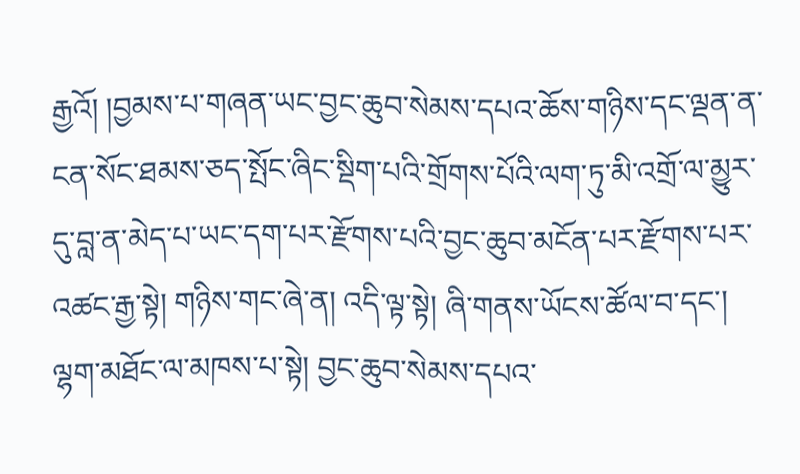རྒྱའོ། །བྱམས་པ་གཞན་ཡང་བྱང་ཆུབ་སེམས་དཔའ་ཆོས་གཉིས་དང་ལྡན་ན་ངན་སོང་ཐམས་ཅད་སྤོང་ཞིང་སྡིག་པའི་གྲོགས་པོའི་ལག་ཏུ་མི་འགྲོ་ལ་མྱུར་དུ་བླ་ན་མེད་པ་ཡང་དག་པར་རྫོགས་པའི་བྱང་ཆུབ་མངོན་པར་རྫོགས་པར་འཚང་རྒྱ་སྟེ། གཉིས་གང་ཞེ་ན། འདི་ལྟ་སྟེ། ཞི་གནས་ཡོངས་ཚོལ་བ་དང་། ལྷག་མཐོང་ལ་མཁས་པ་སྟེ། བྱང་ཆུབ་སེམས་དཔའ་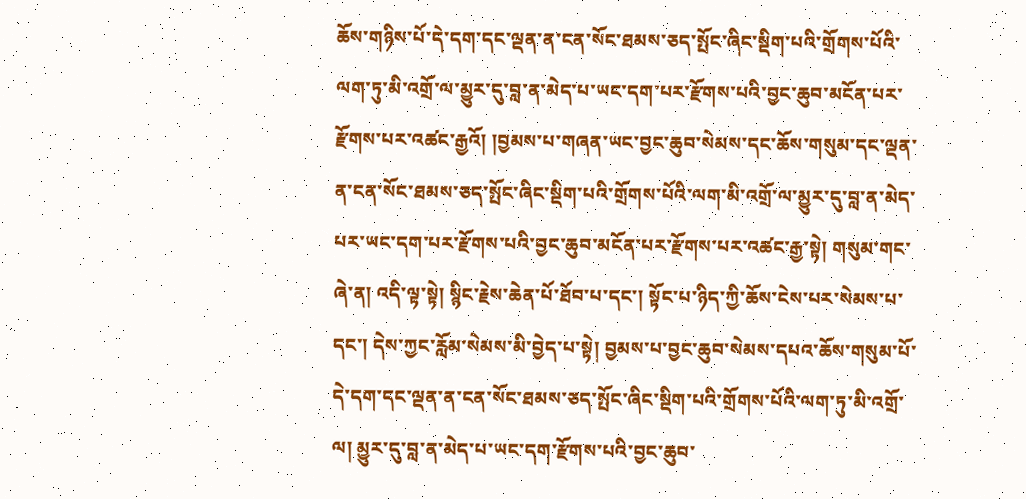ཆོས་གཉིས་པོ་དེ་དག་དང་ལྡན་ན་ངན་སོང་ཐམས་ཅད་སྤོང་ཞིང་སྡིག་པའི་གྲོགས་པོའི་ལག་ཏུ་མི་འགྲོ་ལ་མྱུར་དུ་བླ་ན་མེད་པ་ཡང་དག་པར་རྫོགས་པའི་བྱང་ཆུབ་མངོན་པར་རྫོགས་པར་འཚང་རྒྱའོ། །བྱམས་པ་གཞན་ཡང་བྱང་ཆུབ་སེམས་དང་ཆོས་གསུམ་དང་ལྡན་ན་ངན་སོང་ཐམས་ཅད་སྤོང་ཞིང་སྡིག་པའི་གྲོགས་པོའི་ལག་མི་འགྲོ་ལ་མྱུར་དུ་བླ་ན་མེད་པར་ཡང་དག་པར་རྫོགས་པའི་བྱང་ཆུབ་མངོན་པར་རྫོགས་པར་འཚང་རྒྱ་སྟེ། གསུམ་གང་ཞེ་ན། འདི་ལྟ་སྟེ། སྙིང་རྗེས་ཆེན་པོ་ཐོབ་པ་དང་། སྟོང་པ་ཉིད་ཀྱི་ཆོས་ངེས་པར་སེམས་པ་དང་། དེས་ཀྱང་རློམ་སེམས་མི་བྱེད་པ་སྟེ། བྱམས་པ་བྱང་ཆུབ་སེམས་དཔའ་ཆོས་གསུམ་པོ་དེ་དག་དང་ལྡན་ན་ངན་སོང་ཐམས་ཅད་སྤོང་ཞིང་སྡིག་པའི་གྲོགས་པོའི་ལག་ཏུ་མི་འགྲོ་ལ། མྱུར་དུ་བླ་ན་མེད་པ་ཡང་དག་རྫོགས་པའི་བྱང་ཆུབ་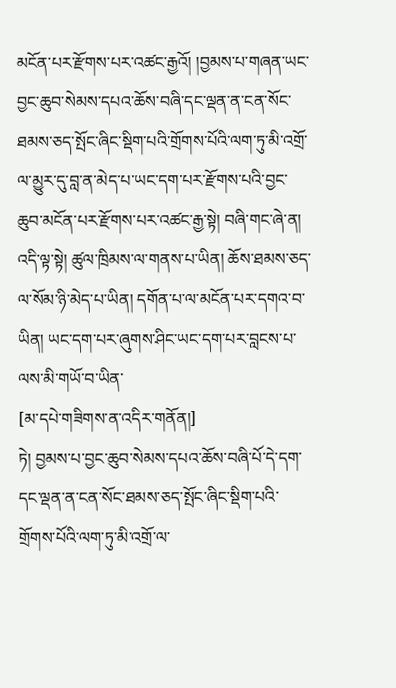མངོན་པར་རྫོགས་པར་འཚང་རྒྱའོ། །བྱམས་པ་གཞན་ཡང་བྱང་ཆུབ་སེམས་དཔའ་ཆོས་བཞི་དང་ལྡན་ན་ངན་སོང་ཐམས་ཅད་སྤོང་ཞིང་སྡིག་པའི་གྲོགས་པོའི་ལག་ཏུ་མི་འགྲོ་ལ་མྱུར་དུ་བླ་ན་མེད་པ་ཡང་དག་པར་རྫོགས་པའི་བྱང་ཆུབ་མངོན་པར་རྫོགས་པར་འཚང་རྒྱ་སྟེ། བཞི་གང་ཞེ་ན། འདི་ལྟ་སྟེ། ཚུལ་ཁྲིམས་ལ་གནས་པ་ཡིན། ཆོས་ཐམས་ཅད་ལ་སོམ་ཉི་མེད་པ་ཡིན། དགོན་པ་ལ་མངོན་པར་དགའ་བ་ཡིན། ཡང་དག་པར་ཞུགས་ཤིང་ཡང་དག་པར་བླངས་པ་ལས་མི་གཡོ་བ་ཡིན་
[མ་དཔེ་གཟིགས་ན་འདིར་གནོན།]
ཏེ། བྱམས་པ་བྱང་ཆུབ་སེམས་དཔའ་ཆོས་བཞི་པོ་དེ་དག་དང་ལྡན་ན་ངན་སོང་ཐམས་ཅད་སྤོང་ཞིང་སྡིག་པའི་གྲོགས་པོའི་ལག་ཏུ་མི་འགྲོ་ལ་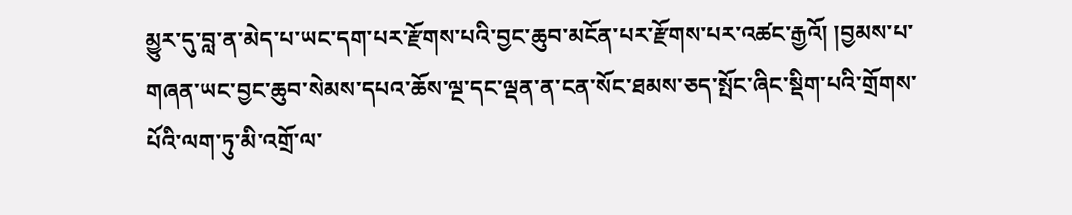མྱུར་དུ་བླ་ན་མེད་པ་ཡང་དག་པར་རྫོགས་པའི་བྱང་ཆུབ་མངོན་པར་རྫོགས་པར་འཚང་རྒྱའོ། །བྱམས་པ་གཞན་ཡང་བྱང་ཆུབ་སེམས་དཔའ་ཆོས་ལྔ་དང་ལྡན་ན་ངན་སོང་ཐམས་ཅད་སྤོང་ཞིང་སྡིག་པའི་གྲོགས་པོའི་ལག་ཏུ་མི་འགྲོ་ལ་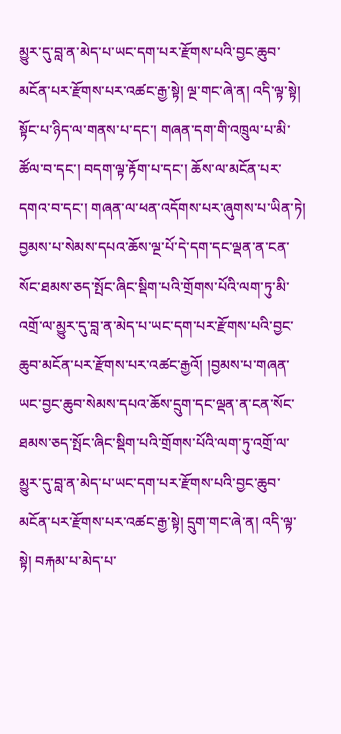མྱུར་དུ་བླ་ན་མེད་པ་ཡང་དག་པར་རྫོགས་པའི་བྱང་ཆུབ་མངོན་པར་རྫོགས་པར་འཚང་རྒྱ་སྟེ། ལྔ་གང་ཞེ་ན། འདི་ལྟ་སྟེ། སྟོང་པ་ཉིད་ལ་གནས་པ་དང་། གཞན་དག་གི་འཁྲུལ་པ་མི་ཚོལ་བ་དང་། བདག་ལྟ་རྟོག་པ་དང་། ཆོས་ལ་མངོན་པར་དགའ་བ་དང་། གཞན་ལ་ཕན་འདོགས་པར་ཞུགས་པ་ཡིན་ཏེ། བྱམས་པ་སེམས་དཔའ་ཆོས་ལྔ་པོ་དེ་དག་དང་ལྡན་ན་ངན་སོང་ཐམས་ཅད་སྤོང་ཞིང་སྡིག་པའི་གྲོགས་པོའི་ལག་ཏུ་མི་འགྲོ་ལ་མྱུར་དུ་བླ་ན་མེད་པ་ཡང་དག་པར་རྫོགས་པའི་བྱང་ཆུབ་མངོན་པར་རྫོགས་པར་འཚང་རྒྱའོ། །བྱམས་པ་གཞན་ཡང་བྱང་ཆུབ་སེམས་དཔའ་ཆོས་དྲུག་དང་ལྡན་ན་ངན་སོང་ཐམས་ཅད་སྤོང་ཞིང་སྡིག་པའི་གྲོགས་པོའི་ལག་ཏུ་འགྲོ་ལ་མྱུར་དུ་བླ་ན་མེད་པ་ཡང་དག་པར་རྫོགས་པའི་བྱང་ཆུབ་མངོན་པར་རྫོགས་པར་འཚང་རྒྱ་སྟེ། དྲུག་གང་ཞེ་ན། འདི་ལྟ་སྟེ། བརྐམ་པ་མེད་པ་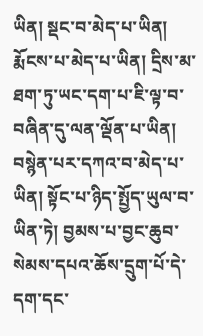ཡིན། སྡང་བ་མེད་པ་ཡིན། རྨོངས་པ་མེད་པ་ཡིན། དྲིས་མ་ཐག་ཏུ་ཡང་དག་པ་ཇི་ལྟ་བ་བཞིན་དུ་ལན་ལྡོན་པ་ཡིན། བསྙེན་པར་དཀའ་བ་མེད་པ་ཡིན། སྟོང་པ་ཉིད་སྤྱོད་ཡུལ་བ་ཡིན་ཏེ། བྱམས་པ་བྱང་ཆུབ་སེམས་དཔའ་ཆོས་དྲུག་པོ་དེ་དག་དང་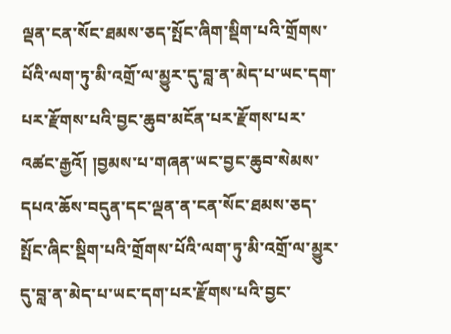ལྡན་ངན་སོང་ཐམས་ཅད་སྤོང་ཞིག་སྡིག་པའི་གྲོགས་པོའི་ལག་ཏུ་མི་འགྲོ་ལ་མྱུར་དུ་བླ་ན་མེད་པ་ཡང་དག་པར་རྫོགས་པའི་བྱང་ཆུབ་མངོན་པར་རྫོགས་པར་འཚང་རྒྱའོ། །བྱམས་པ་གཞན་ཡང་བྱང་ཆུབ་སེམས་དཔའ་ཆོས་བདུན་དང་ལྡན་ན་ངན་སོང་ཐམས་ཅད་སྤོང་ཞིང་སྡིག་པའི་གྲོགས་པོའི་ལག་ཏུ་མི་འགྲོ་ལ་མྱུར་དུ་བླ་ན་མེད་པ་ཡང་དག་པར་རྫོགས་པའི་བྱང་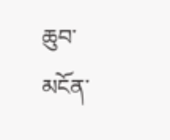ཆུབ་མངོན་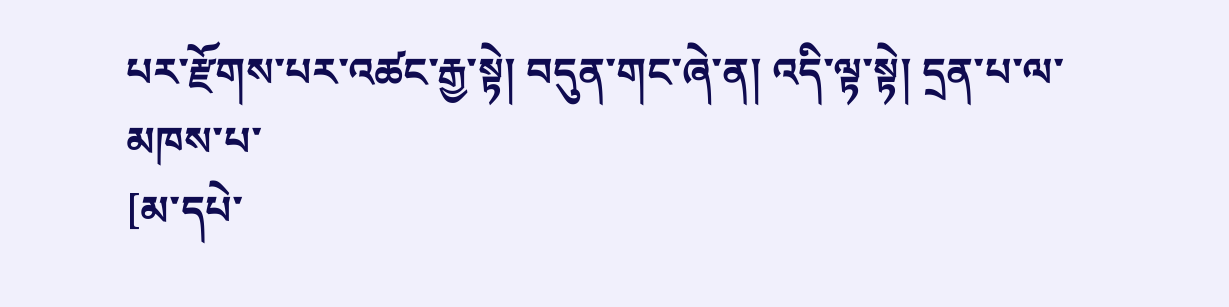པར་རྫོགས་པར་འཚང་རྒྱ་སྟེ། བདུན་གང་ཞེ་ན། འདི་ལྟ་སྟེ། དྲན་པ་ལ་མཁས་པ་
[མ་དཔེ་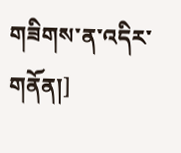གཟིགས་ན་འདིར་གནོན།]